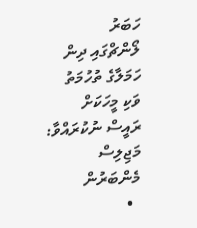ހަބަރު
ލޯންޗްގައި ދިން ހަމަލާގެ ތުހުމަތު ވަކި މީހަކަށް ރައީސް ނުކުރައްވާ: މަޖިލިސް މެންބަރުން
  •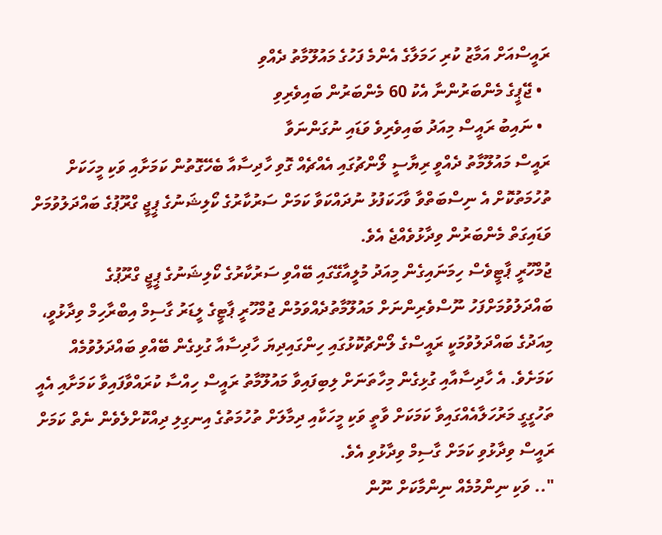ރައީސްއަށް އަމާޒު ކުރި ހަމަލާގެ އެންމެ ފަހުގެ މައުލޫމާތު ދެއްވި
  • ޖޭޕީގެ މެންބަރުންނާ އެކު 60 މެންބަރުން ބައިވެރިވި
  • ނައިބު ރައީސް މިއަދު ބައިވެރިވެ ވަޑައި ނުގަންނަވާ
ރައީސް މައުލޫމާތު ދެއްވީ ރިޔާސީ ލޯންޗުގައި އެއްޗެއް ގޮވި ހާދިސާއާ ބެހޭގޮތުން ކަމަށާއި ވަކި މީހަކަށް ތުހުމަތުކޮށް އެ ނިސްބަތްވާ ވާހަކަފުޅު ނުދައްކަވާ ކަމަށް ސަރުކާރުގެ ކޯލިޝަނުގެ ޕީޖީ ގްރޫޕުގެ ބައްދަލުވުމަށް ވަޑައިގަތް މެންބަރުން ވިދާޅުވެއްޖެ އެވެ.
ޖުމްހޫރީ ޕާޓީވެސް ހިމަނައިގެން މިއަދު މުލީއާގޭގައި ބޭއްވި ސަރުކާރުގެ ކޯލިޝަނުގެ ޕީޖީ ގްރޫޕުގެ ބައްދަލުވުމަށްފަހު ނޫސްވެރިންނަށް މައުލޫމާތުދެއްވަމުން ޖުމްހޫރީ ޕާޓީގެ ލީޑަރު ގާސިމް އިބްރާހިމް ވިދާޅުވީ، މިއަދުގެ ބައްދަލުވުމަކީ ރައީސްގެ ލޯންޗުކޮޅުގައި ހިންގައިދިޔަ ހާދިސާއާ ގުޅިގެން ބޭއްވި ބައްދަލުވުމެއް ކަމަށެވެ. އެ ހާދިސާއާއި ގުޅިގެން މިހާތަނަށް ލިބިފައިވާ މައުލޫމާތު ރައީސް ހިއްސާ ކުރައްވާފައިވާ ކަމަށާއި އެއީ ތަހުގީގީ މަރުހަލާއެއްގައިވާ ކަމަކަށް ވާތީ ވަކި މީހަކާއި ދިމާލަށް ތުހުމަތުގެ އިނގިލި ދިއްކޮށްލެވެން ނެތް ކަމަށް ރައީސް ވިދާޅުވި ކަމަށް ގާސިމް ވިދާޅުވި އެވެ.
".. ވަކި ނިންމުމެއް ނިންމާކަށް ނޫން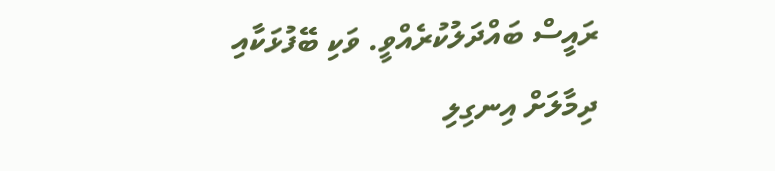ރައީސް ބައްދަލުކުރެއްވީ. ވަކި ބޭފުޅަކާއި ދިމާލަށް އިނގިލި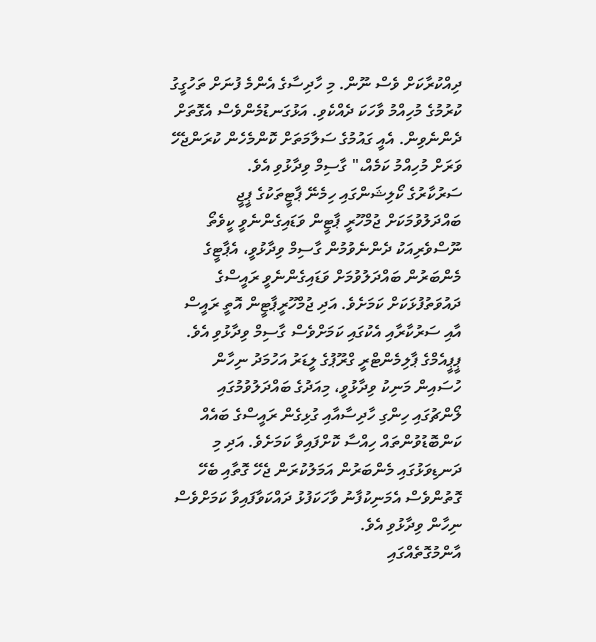ދިއްކުރާކަށް ވެސް ނޫން. މި ހާދިސާގެ އެންމެ ފުނަށް ތަހުގީގު ކުރުމުގެ މުހިއްމު ވާހަކަ ދެއްކެވި. އަޅުގަނޑުމެންވެސް އެގޮތަށް ދެންނެވިން. އެއީ ގައުމުގެ ސަލާމަތަށް ކޮންމެހެން ކުރަންޖެހޭ ވަރަށް މުހިއްމު ކަމެއް،" ގާސިމް ވިދާޅުވި އެވެ.
ސަރުކާރުގެ ކޯލިޝަންގައި ހިމެނޭ ޕާޓީތަކުގެ ޕީޖީ ބައްދަލުވުމަކަށް ޖުމްހޫރީ ޕާޓީން ވަޑައިގެންނެވީ ކީވެތޯ ނޫސްވެރިއަކު ދެންނެވުމުން ގާސިމް ވިދާޅުވީ، އެޕާޓީގެ މެންބަރުން ބައްދަލުވުމަށް ވަޑައިގެންނެވީ ރައީސްގެ ދައުވަތުފުޅަކަށް ކަމަށެވެ. އަދި ޖުމްހޫރީޕާޓީން އޮތީ ރައީސް އާއި ސަރުކާރާއި އެކުގައި ކަމަށްވެސް ގާސިމް ވިދާޅުވި އެވެ.
ޕީޕީއެމްގެ ޕާލިމެންޓްރީ ގްރޫޕުގެ ލީޑަރު އަހުމަދު ނިހާން ހުސައިން މަނިކު ވިދާޅުވީ، މިއަދުގެ ބައްދަލުވުމުގައި ލޯންޗުގައި ހިންގި ހާދިސާއާއި ގުޅިގެން ރައީސްގެ ބައެއް ކަންބޮޑުވުންތައް ހިއްސާ ކޮށްފައިވާ ކަމަށެވެ. އަދި މި ދަނޑިވަޅުގައި މެންބަރުން އަމަލުކުރަން ޖެހޭ ގޮތާއި ބެހޭ ގޮތުންވެސް އެމަނިކުފާނު ވާހަކަފުޅު ދައްކަވާފައިވާ ކަމަށްވެސް ނިހާން ވިދާޅުވި އެވެ.
އާންމުގޮތެއްގައި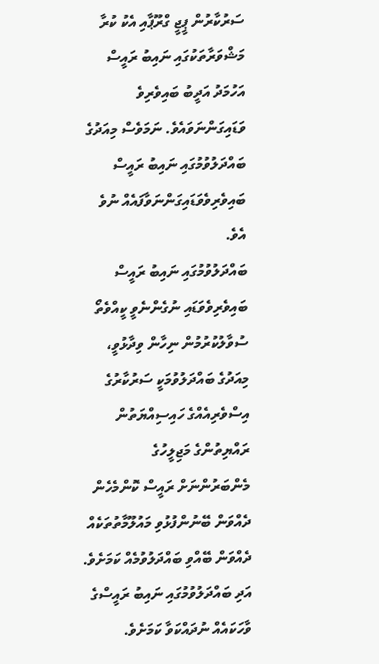ސަރުކާރުން ޕީޖީ ގްރޫޕާއި އެކު ކުރާ މަޝްވަރާތަކުގައި ނައިބު ރައީސް އަހުމަދު އަދީބު ބައިވެރިވެ ވަޑައިގަންނަވައެވެ. ނަމަވެސް މިއަދުގެ ބައްދަލުވުމުގައި ނައިބު ރައީސް ބައިވެރިވެވަޑައިގަންނަވާފައެއް ނުވެ އެވެ.
ބައްދަލުވުމުގައި ނައިބު ރައީސް ބައިވެރިވެވަޑައި ނުގެންނެވީ ކީއްވެތޯ ސުވާލުކުރުމުން ނިހާން ވިދާޅުވީ، މިއަދުގެ ބައްދަލުވުމަކީ ސަރުކާރުގެ އިސްވެރިއެއްގެ ހައިސިއްޔަތުން ރައްޔިތުންގެ މަޖިލީހުގެ މެންބަރުންނަށް ރައީސް ކޮންމެހެން ދެއްވަން ބޭނުންފުޅުވި މައުލޫމާތުތަކެއް ދެއްވަން ބޭއްވި ބައްދަލުވުމެއް ކަމަށެވެ. އަދި ބައްދަލުވުމުގައި ނައިބު ރައީސްގެ ވާހަކައެއް ނުދައްކަވާ ކަމަށެވެ.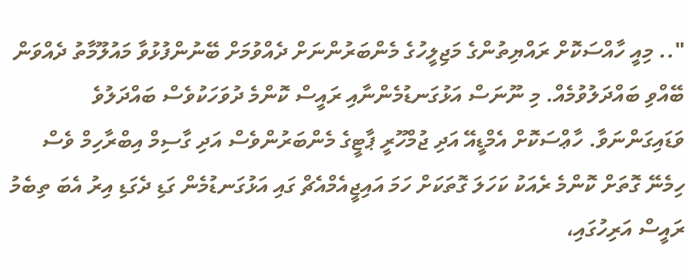".. މިއީ ހާއްސަކޮށް ރައްޔިތުންގެ މަޖިލީހުގެ މެންބަރުންނަށް ދެއްވުމަށް ބޭނުންފުޅުވާ މައުލޫމާތު ދެއްވަން ބޭއްވި ބައްދަލުވުމެއް. މި ނޫނަސް އަޅުގަނޑުމެންނާއި ރައީސް ކޮންމެ ދުވަހަކުވެސް ބައްދަލުވެ ވަޑައިގަންނަވާ. ހާޢްސަކޮށް އެމްޑީއޭ އަދި ޖުމްހޫރީ ޕާޓީގެ މެންބަރުންވެސް އަދި ގާސިމް އިބްރާހިމް ވެސް ހިމެނޭ ގޮތަށް ކޮންމެ ރެއަކު ކަހަލަ ގޮތަކަށް ހަމަ އައިޖީއެމްއެޗް ގައި އަޅުގަނޑުމެން ގަޑި ދެގަޑި އިރު އެބަ ތިބެމު ރައީސް އަރިހުގައި،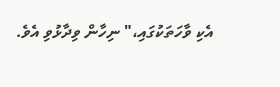އެކި ވާހަތަކުގައި،" ނިހާން ވިދާޅުވި އެވެ.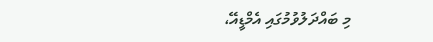މި ބައްދަލުވުމުގައި އެމްޑީއޭ،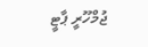ޖުމްހޫރީ ޕާޓީ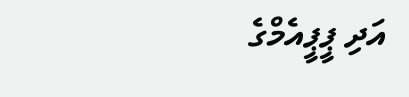އަދި ޕީޕީއެމްގެ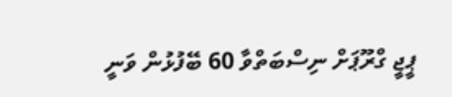ޕީޖީ ގްރޫޕަށް ނިސްބަތްވާ 60 ބޭފުޅުން ވަނީ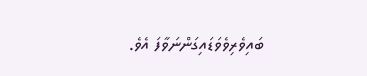ބައިވެރިވެވަޑައިގަންނަވާފަ އެވެ.